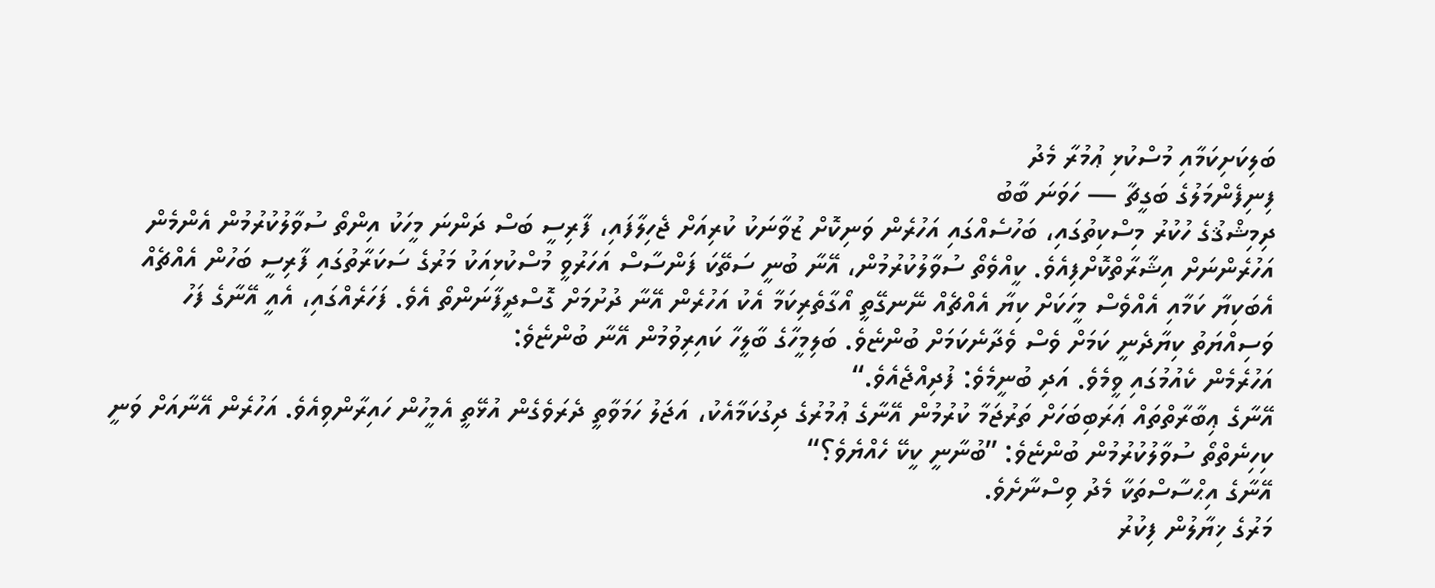ބަލިކަށިކަމާއި މުސްކުޅި ޢުމުރާ މެދު
ފިނިފެންމަލުގެ ބަގީޗާ — ހަވަނަ ބާބު
ދިމިޝްޤުގެ ހުކުރު މިސްކިތުގައި، ބަހުސެއްގައި އަހުރެން ވަނިކޮށް ޒުވާނަކު ކުރިއަށް ޖެހިލާފައި، ފާރިސީ ބަސް ދަންނަ މީހަކު އިންތޯ ސުވާލުކުރުމުން އެންމެން އަހުރެންނަށް އިޝާރާތްކޮށްފިއެވެ. ކީއްވެތޯ ސުވާލުކުރުމުން، އޭނާ ބުނީ ސަތޭކަ ފަންސާސް އަހަރުވީ މުސްކުޅިއަކު މަރުގެ ސަކަރާތުގައި ފާރިސީ ބަހުން އެއްޗެއް އެބަކިޔާ ކަމާއި އެއްވެސް މީހަކަށް ކިޔާ އެއްޗެއް ނޭނގޭތީ އޯގާތެރިކަމާ އެކު އަހުރެން އޭނާ ދުށުމަށް ގޮސްދީފާނަންތޯ އެވެ. ފަހަރެއްގައި، އެއީ އޭނާގެ ފަހު ވަސިއްޔަތު ކިޔާދެނީ ކަމަށް ވެސް ވެދާނެކަމަށް ބުންޏެވެ. ބަލިމީހާގެ ބާލީހާ ކައިރިވުމުން އޭނާ ބުންޏެވެ:
އަހުރެމެން ކެއުމުގައި ވީމެވެ. އަދި ބުނީމެވެ: ފުދިއްޖެއެވެ.“
އޭނާގެ ޢިބާރާތްތައް ޢަރަބިބަހަށް ތަރުޖަމާ ކުރުމުން އޭނާގެ ޢުމުރުގެ ދިގުކަމާއެކު، އަޖަލު ހަމަވާތީ ދެރަވެގެން އުޅޭތީ އެމީހުން ހައިރާންވިއެވެ. އަހުރެން އޭނާއަށް ވަނީ ކިހިނެތްތޯ ސުވާލުކުރުމުން ބުންޏެވެ: ”ބުނާނީ ކީކޭ ހެއްޔެވެ؟“
އޭނާގެ އިޙްސާސްތަކާ މެދު ވިސްނާށެވެ.
މަރުގެ ޚިޔާލުން ފިކުރު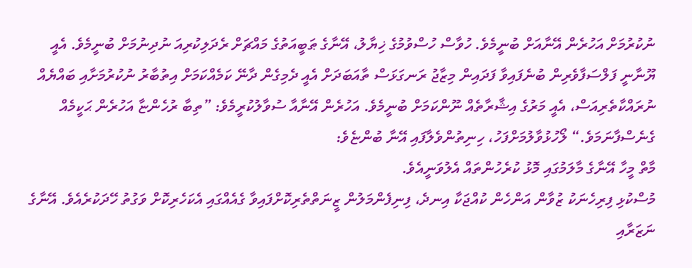ނުކުރުމަށް އަހުރެން އޭނާއަށް ބުނީމެވެ. ހުވާސް ހުސްވުމުގެ ޚިޔާލު، އޭނާގެ ޠަބީއަތުގެ މައްޗަށް ރެދަލިކުރިއަ ނުދިނުމަށް ބުނީމެވެ. އެއީ ޔޫނާނީ ފަލްސަފާވެރިން ބުނެފައިވާ ފަދައިން މިޒާޖު ރަނގަޅަސް ތާއަބަދަށް އެއީ ދެމިގެން ދާނޭ ކަމެއްކަމަށް އިތުބާރު ނުކުރުމަށާއި ބައްޔެއް ނުރައްކާތެރިއަސް، އެއީ މަރުގެ އިޝާރާތެއް ނޫންކަމަށް ބުނީމެވެ. އަހުރެން އޭނާއާ ސުވާލުކުރީމެވެ: ”ތިބާ ރުހެންޏާ އަހުރެން ޙަކީމެއް ގެނެސްފާނަމަވެ.“ ލޯހުޅުވާލުމަށްފަހު، ހިނިތުންވެލާފައި އޭނާ ބުންޏެވެ:
މާތް މީހާ އޭނާގެ މާލަމުގައި މޮޅު ކުރެހުންތައް އެލުވަނީއެވެ.
މުސްކުޅި ފިރިހެނަކު ޒުވާން އަންހެން ކުއްޖަކާ އިނދެ، ފިނިފެންމަލުން ޒީނަތްތެރިކޮށްފައިވާ ގެއެއްގައި އެކަހެރިކޮށް ވަގުތު ހޭދަކުރެއެވެ. އޭނާގެ ނަޒަރާއި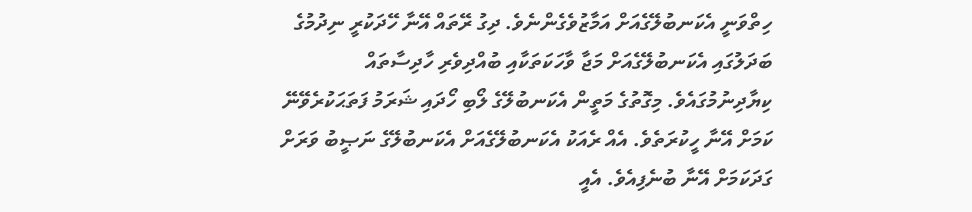ހިތްވަނީ އެކަނބުލޭގެއަށް އަމާޒުވެގެންނެވެ. ދިގު ރޭތައް އޭނާ ހޭދަކުރީ ނިދުމުގެ ބަދަލުގައި އެކަނބުލޭގެއަށް މަޖާ ވާހަކަތަކާއި ބުއްދިވެރި ހާދިސާތައް ކިޔާދިނުމުގައެވެ. މިގޮތުގެ މަތީން އެކަނބުލޭގެ ލޯބި ހޯދައި ޝަރަމު ފަތަޙަކުރެވޭނޭ ކަމަށް އޭނާ ހީކުރަތެވެ. އެއް ރެއަކު އެކަނބުލޭގެއަށް އެކަނބުލޭގެ ނަޞީބު ވަރަށް ގަދަކަމަށް އޭނާ ބުނެފިއެވެ. އެއީ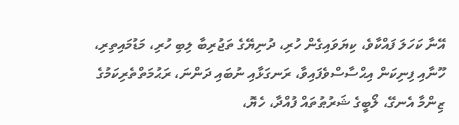އޭނާ ކަހަލަ ފައްކާވެ، ކިޔަވައިގެން ހުރި، ދުނިޔޭގެ ތަޖުރިބާ ލިބި ހުރި، މަޑުމައިތިރި، ހޫނާއި ފިނިކަން އިޙްސާސްވެފައިވާ، ރަނގަޅާއި ނުބައި ދަންނަ، ރަޙުމަތްތެރިކަމުގެ ޒިންމާ އެނގޭ، ލޯބީގެ ޝަރުޠުތައް ފުއްދާ، ހެޔޮ،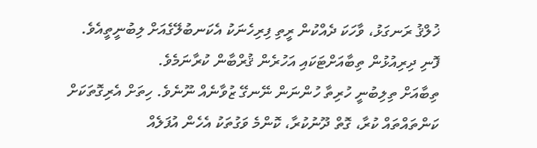ޚުލްޤު ރަނގަޅު، ވާހަކަ ދެއްކުން ރީތި ފިރިހެނަކު އެކަނބުލޭގެއަށް ލިބުނީތީއެވެ.
ފޮނި ދިރިއުޅުން ތިބާއަށްޓަކައި އަހުރެން ޤުރްބާން ކުރާނަމެވެ.
ތިބާއަށް ތިލިބުނީ ހުރިތާ ހުންނަން ނޭނގޭ ޒުވާނެއް ނޫނެވެ. ހިތަށް އެރިގޮތަކަށް ކަންތައްތައް ކުރާ، ގޮތް ދޫނުކުރާ، ކޮންމެ ވަގުތަކު އެހެން އުފަލެއް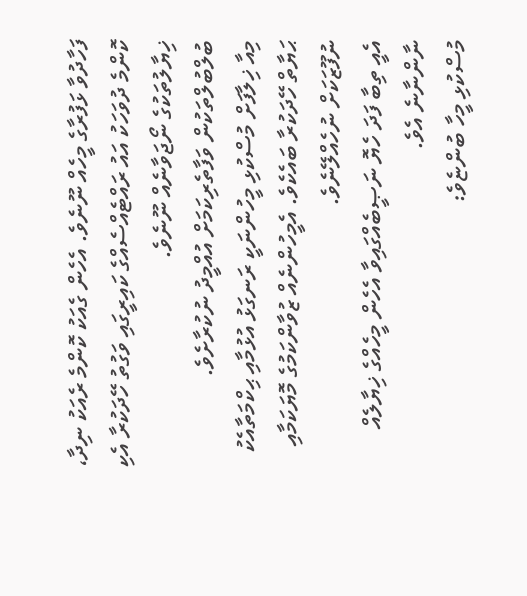ފަހާދުވާ ޅަފުރާގެ މީހެއް ނޫނެވެ. އެހެން ގެއަކު ކޮންމެ ރެއަކު ނިދާ، ކޮންމެ ދުވަހަކު އައު ރައްޓެއްސެއްގެ ކައިރީގައި ވަގުތު ހޭދަކުރާ އެކި ޚިޔާލުތަކުގެ ނޯޖަވާނެއް ނޫނެވެ.
ބުލްބުލްތަކުން ވަފާތެރިކަމަށް އުއްމީދު ނުކުރާށެވެ.
މިއާ ޚިލާފަށް މުސްކުޅި މީހުންނަކީ ރަނގަޅު އުޅުމާއި ޙިކްމަތާއެކު ޙަޔާތް ހޭދަކުރާ ބައެކެވެ. އެމީހުންނެއް ޒުވާންކަމުގެ މޮޔަކަމާއި ނުފޫޒަކަށް ނުހެއްލޭނެވެ.
އެއީ ތިބާ ފަދަ ހެޔޮ ނަޞީބެއްގައިވާ އެހެން މީހެއްގެ ޚިޔާލެއް ނާންނާނެ އެވެ.
މުސްކުޅި މީހާ ބުންޏެވެ: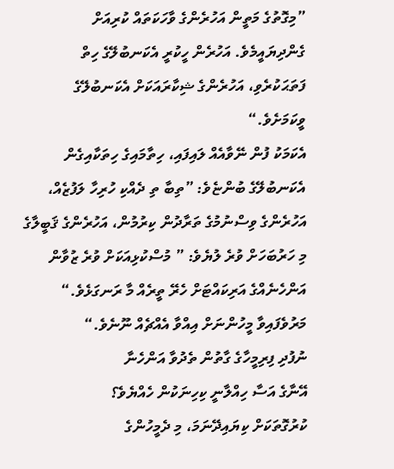”މިގޮތުގެ މަތީން އަހުރެންގެ ވާހަކަތައް ކުރިއަށް ގެންދިޔައީމެވެ. އަހުރެން ހީކުރީ އެކަނބުލޭގެ ހިތް ފަތަޙަކުރެވި، އަހުރެންގެ ޝިކާރައަކަށް އެކަނބުލޭގެ ވީކަމަށެވެ.“
އެކަމަކު ފުން ނޭވާއެއް ލައިފައި، ހިތާމައިގެ ހިތަކާއިގެން އެކަނބުލޭގެ ބުންޏެވެ: ”ތިބާ ތި ދެއްކި ހުރިހާ ލަފުޒެއް، އަހުރެންގެ ވިސްނުމުގެ ތަރާދުން ކިރުމުން، އަހުރެންގެ ޤަބީލާގެ މި ހަރުބަހަށް ވުރެ ލުޔެވެ: ” މުސްކުޅިއަކަށް ވުރެ ޒުވާން އަންހެނެއްގެ އަރިކައްޓަށް ހެރޭ ތީރެއް މާ ރަނގަޅެވެ.“
މަރުވެފައިވާ މީހުންނަށް އިއްވާ އެއްޗެއް ނޫނެވެ.“
ނުފުދި ފިރިމީހާގެ ގާތުން ތެދުވާ އަންހެނާ
އޭނާގެ އަސާ ހިއްލާނީ ކިހިނަކުން ހެއްޔެވެ؟
ކުރުގޮތަކަށް ކިޔައިދޭނަމަ، މި ދެމީހުންގެ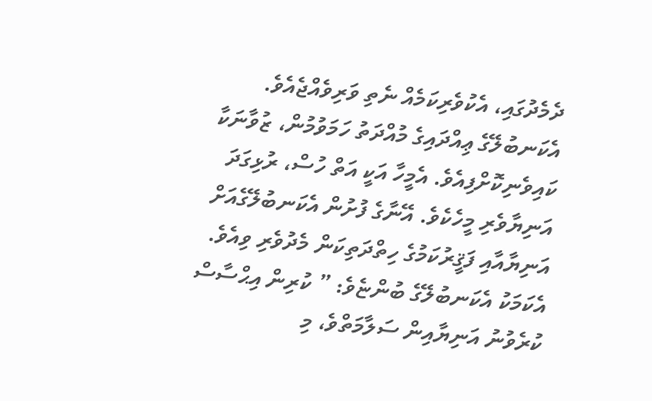ދެމެދުގައި، އެކުވެރިކަމެއް ނެތި ވަރިވެއްޖެއެވެ. އެކަނބުލޭގެ ޢިއްދައިގެ މުއްދަތު ހަމަވުމުން، ޒުވާނަކާ ކައިވެނިކޮށްފިއެވެ. އެމީހާ އަކީ އަތް ހުސް، ރުޅިގަދަ އަނިޔާވެރި މީހެކެވެ. އޭނާގެ ފުށުން އެކަނބުލޭގެއަށް އަނިޔާއާއި ފަޤީރުކަމުގެ ހިތްދަތިކަން މެދުވެރި ވިއެވެ. އެކަމަކު އެކަނބުލޭގެ ބުންޏެވެ: ” ކުރިން އިޙްސާސް ކުރެވުނު އަނިޔާއިން ސަލާމަތްވެ، މި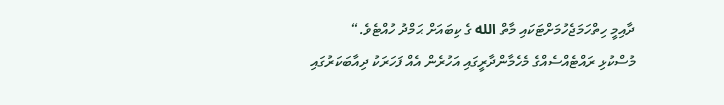ދާއިމީ ހިތްހަމަޖެހުމަށްޓަކައި މާތް الله ގެ ކިބައަށް ޙަމްދު ހުއްޓެވެ.“
މުސްކުޅި ރައްޓެއްސެއްގެ މެހެމާންދާރީގައި އަހުރެން އެއް ފަހަރަކު ދިއާބަކަރުގައި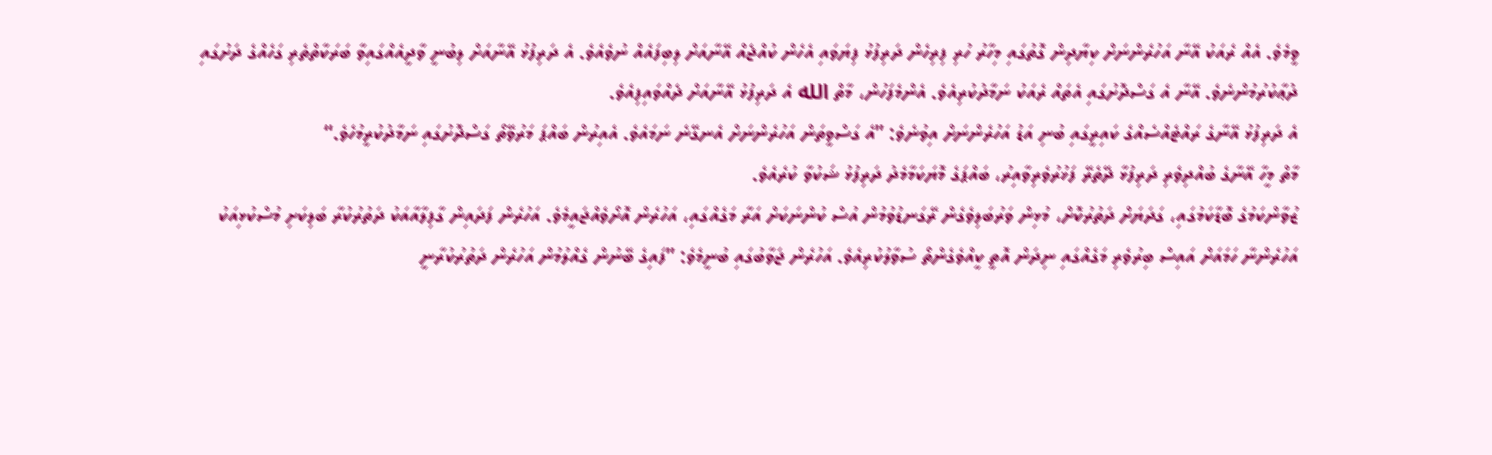ވީމެވެ. އެއް ރެއަކު އޭނާ އަހުރެންނަށް ކިޔާދިން ގޮތުގައި މިހާރު ހުރި ފިރިހެން ދަރިފުޅު ފިޔަވައި އެހެން ކުއްޖެއް އޭނާއަށް ލިބިފައެއް ނުވެއެވެ. އެ ދަރިފުޅު އޭނާއަށް ލިބުނީ ވާދީއެއްގައިވާ ބަރަކާތްތެރި ގަހެއްގެ ދަށުގައި ދުޢާކުރުމުންނެވެ. އޭނާ އެ ގަސްދޮށުގައި އެތައް ރެއަކު ނަމާދުކުރިއެވެ. އެންމެފަހުން، މާތް الله އެ ދަރިފުޅު އޭނާއަށް ދެއްވައިފިއެވެ.
އެ ދަރިފުޅު އޭނާގެ ރައްޓެއްސެއްގެ ކައިރީގައި ބުނި އަޑު އަހުރެންނަށް އިވުނެވެ: ”އެ ގަސްވީތަން އަހުރެންނަށް އެނގޭނެ ނަމައެވެ. އެއިރުން ބައްޕަ މަރުވޭތޯ ގަސްދޮށުގައި ނަމާދުކުރީމުހެވެ.“
މާތް މީހާ އޭނާގެ ބުއްދިވެރި ދަރިފުޅާ ދޭތެރޭ ފަޚުރުވެރިވާއިރު، ބައްޕަގެ މޮޔަކަމާމެދު ދަރިފުޅު ޝަކުވާ ކުރެއެވެ.
ޒުވާންކަމުގެ ބޮޑާކަމުގައި، ގަދަޔަށް ދަތުރުކޮށް، މުޅިން ވަރުބަލިވެގެން ރޭގަނޑުވުމުން އުސް ކުންނަކަށް އަރާ މަގެއްގައި، އަހުރެން އޮށޯވެއްޖައީމެވެ. އަހުރެން ފަދައިން ގާފިލާއާއަކު ދަތުރުކުރާ ބަލިކަށި މުސްކުޅިއަކު އަހުރެންނާ ހަމައަށް އައިސް ބިރުވެރި މަގެއްގައި ނިދަން އޮތީ ކީއްވެގެންތޯ ސުވާލުކުރިއެވެ. އަހުރެން ޖަވާބުގައި ބުނީމެވެ: ”ފައިގެ ބޭނުން ގެއްލުމުން އަހުރެން ދަތުރުކުރާނީ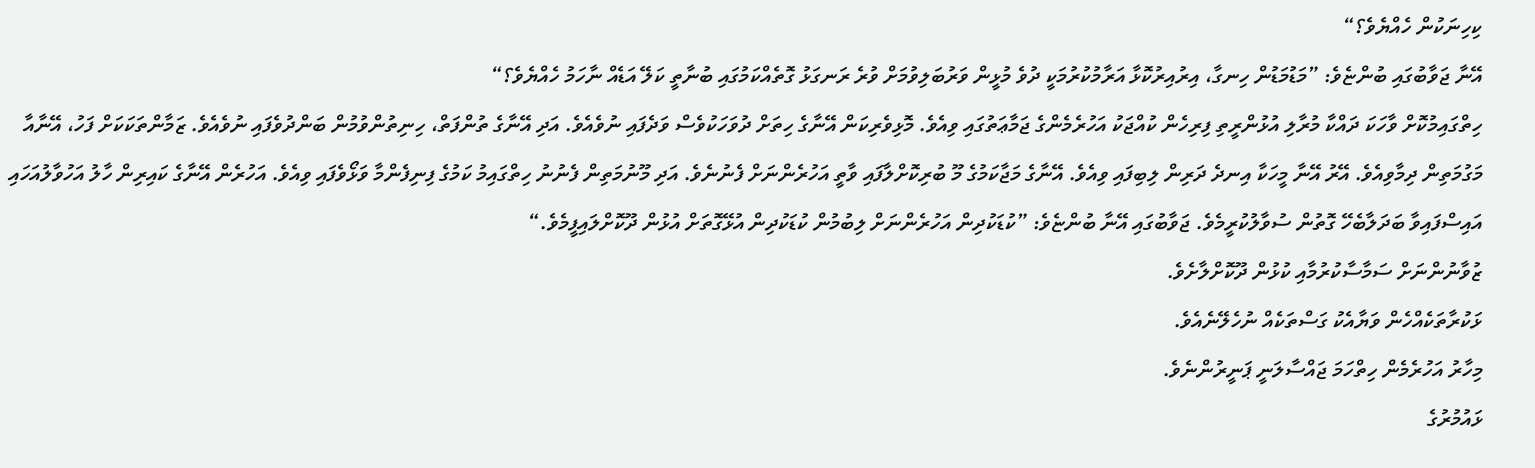ކިހިނަކުން ހެއްޔެވެ؟“
އޭނާ ޖަވާބުގައި ބުންޏެވެ: ”މަޑުމަޑުން ހިނގާ، އިރުއިރުކޮޅާ އަރާމުކުރުމަކީ ދުވެ މުޅީން ވަރުބަލިވުމަށް ވުރެ ރަނގަޅު ގޮތެއްކަމުގައި ބުނާތީ ކަލޭ އަޑެއް ނާހަމު ހެއްޔެވެ؟“
ހިތްގައިމުކޮށް ވާހަކަ ދައްކާ މުރާލި އުޅުންރީތި ފިރިހެން ކުއްޖަކު އަހުރެމެންގެ ޖަމާޢަތުގައި ވިއެވެ. މޮޅިވެރިކަން އޭނާގެ ހިތަށް ދުވަހަކުވެސް ވަދެފައި ނުވެއެވެ. އަދި އޭނާގެ ތުންފަތް، ހިނިތުންވުމުން ބަންދުވެފައި ނުވެއެވެ. ޒަމާންތަކަކަށް ފަހު، އޭނާއާ މަގުމަތިން ދިމާވިއެވެ. އޭރު އޭނާ މީހަކާ އިނދެ ދަރިން ލިބިފައި ވިއެވެ. އޭނާގެ މަޖާކަމުގެ މޫ ބުރިކޮށްލާފައި ވާތީ އަހުރެންނަށް ފެނުނެވެ. އަދި މޫނުމަތިން ފެނުނު ހިތްގައިމު ކަމުގެ ފިނިފެންމާ ވަޅޯވެފައި ވިއެވެ. އަހުރެން އޭނާގެ ކައިރިން ހާލު އަހުވާލުއަހައި އައިސްފައިވާ ބަދަލާބެހޭ ގޮތުން ސުވާލުކުރީމެވެ. ޖަވާބުގައި އޭނާ ބުންޏެވެ: ”ކުޑަކުދިން އަހުރެންނަށް ލިބުމުން ކުޑަކުދިން އުޅޭގޮތަށް އުޅުން ދޫކޮށްލައިފީމެވެ.“
ޒުވާނުންނަށް ސަމާސާކުރުމާއި ކުޅުން ދޫކޮށްލާށެވެ.
ޅަކުރާތަކެއްހެން ވަޔާއެކު ގަސްތަކެއް ނުހެލޭނެއެވެ.
މިހާރު އަހުރެމެން ހިތްހަމަ ޖައްސާލަނީ ޕަނީރުންނެވެ.
ޅައުމުރުގެ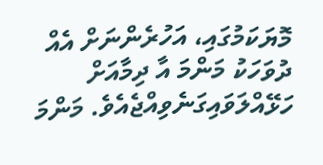މޮޔަކަމުގައި، އަހުރެންނަށް އެއް ދުވަހަކު މަންމަ އާ ދިމާއަށް ހަޅޭއްލަވައިގަނެވިއްޖެއެވެ. މަންމަ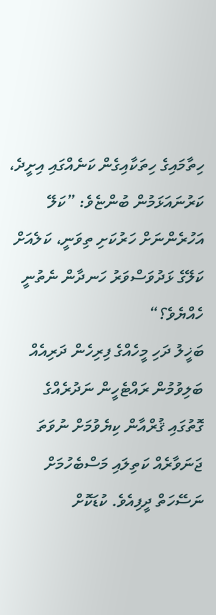ހިތާމައިގެ ހިތަކާއިގެން ކަނެއްގައި އިށީދެ، ކަރުނައަޅަމުން ބުންޏެވެ: ”ކަލޭ އަހުރެންނަށް ހަރުކަށި ތިވަނީ، ކަލެއަށް ކަލޭގެ ޅަދުވަސްވަރު ހަނދާން ނެތުނީ ހެއްޔެވެ؟“
ބަޚީލު ދަހި މީހެއްގެ ފިރިހެން ދަރިއެއް ބަލިވުމުން ރައްޓެހީން ނަދުރެއްގެ ގޮތުގައި ޤުރްއާން ކިޔެވުމަށް ނުވަތަ ޖަނަވާރެއް ކަތިލައި މަސްބެހުމަށް ނަސޭހަތް ދީފިއެވެ. ކުޑަކޮށް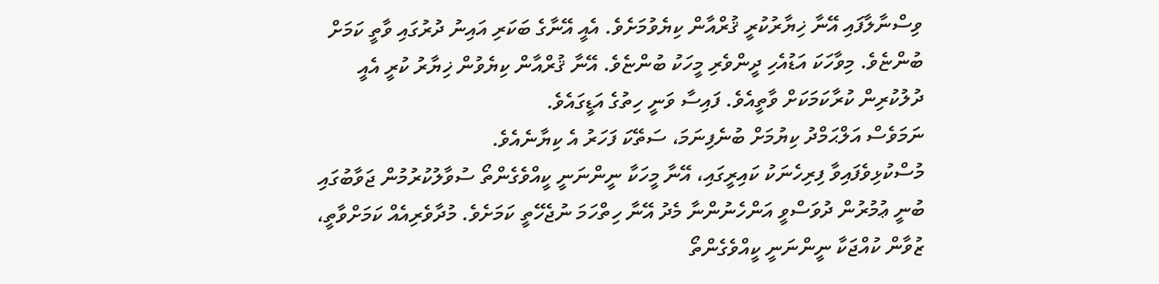ވިސްނާލާފައި އޭނާ ޚިޔާރުކުރީ ޤުރްއާން ކިޔެވުމަށެވެ. އެއީ އޭނާގެ ބަކަރި އައިނު ދުރުގައި ވާތީ ކަމަށް ބުންޏެވެ. މިވާހަކަ އަޑުއެހި ދީންވެރި މީހަކު ބުންޏެވެ. އޭނާ ޤުރްއާން ކިޔެވުން ޚިޔާރު ކުރީ އެއީ ދުލުކުރިން ކުރާކަމަކަށް ވާތީއެވެ. ފައިސާ ވަނީ ހިތުގެ އަޑީގައެވެ.
ނަމަވެސް އަލްޙަމްދު ކިޔުމަށް ބުނެފިނަމަ، ސަތޭކަ ފަހަރު އެ ކިޔާނެއެވެ.
މުސްކުޅިވެފައިވާ ފިރިހެނަކު ކައިރީގައި، އޭނާ މީހަކާ ނީންނަނީ ކީއްވެގެންތޯ ސުވާލުކުރުމުން ޖަވާބުގައި ބުނީ ޢުމުރުން ދުވަސްވީ އަންހެނުންނާ މެދު އޭނާ ހިތްހަމަ ނުޖެހޭތީ ކަމަށެވެ. މުދާވެރިއެއް ކަމަށްވާތީ، ޒުވާން ކުއްޖަކާ ނީންނަނީ ކީއްވެގެންތޯ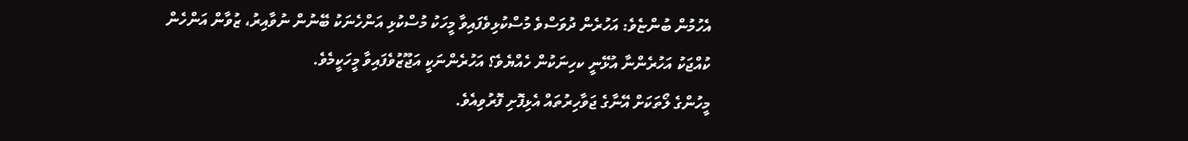އެހުމުން ބުންޏެވެ: އަހުރެން ދުވަސްވެ މުސްކުޅިވެފައިވާ މީހަކު މުސްކުޅި އަންހެނަކު ބޭނުން ނުވާއިރު، ޒުވާން އަންހެން ކުއްޖަކު އަހުރެންނާ އުޅޭނީ ކހިނަކުން ހެއްޔެވެ؟ އަހުރެންނަކީ އަޖޫޒުވެފައިވާ މީހަކީމެވެ.
މީހުންގެ ލޯތަކަށް އޭނާގެ ޖަވާހިރުތައް އެޅިފޮށި ފޮރުވިއެވެ.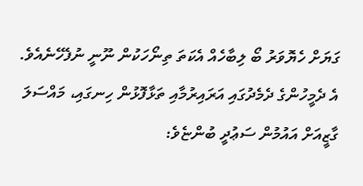ގަޔަށް ހެޔޮވަރު ބޯ ލިބާހެއް އެކަތަ ތިނޯހަކުން ނޫނީ ނުފެހޭނެއެވެ.
އެ ދެމީހުންގެ ދެމެދުގައި އަރައިރުމާއި ތަޅާފޮޅުން ހިނގައި، މައްސަލަ ގާޒީއަށް އައުމުން ސަޢުދީ ބުންޏެވެ: